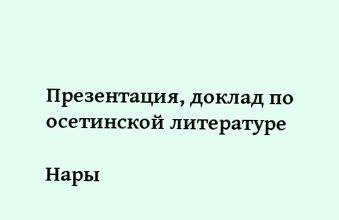Презентация, доклад по осетинской литературе

Нары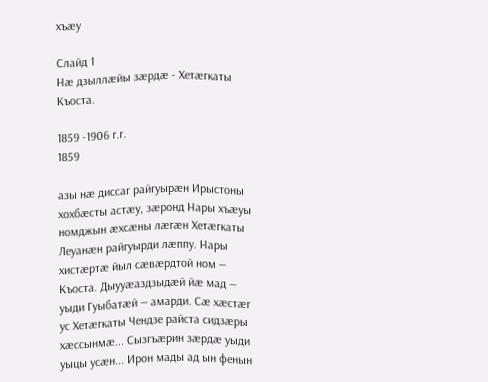хъæу

Слайд 1
Нæ дзыллæйы зæрдæ - Хетæгкаты Къоста.

1859 -1906 г.г.
1859

азы нæ диссаг райгуырæн Ирыстоны хохбæсты астæу, зæронд Нары хъæуы номджын æхсæны лæгæн Хетæгкаты Леуанæн райгуырди лæппу. Нары хистæртæ йыл сæвæрдтой ном — Къоста. Дыууæаздзыдæй йæ мад — уыди Гуыбатæй — амарди. Сæ хæстæг ус Хетæгкаты Чендзе райста сидзæры хæссынмæ... Сызгъæрин зæрдæ уыди уыцы усæн... Ирон мады ад ын фенын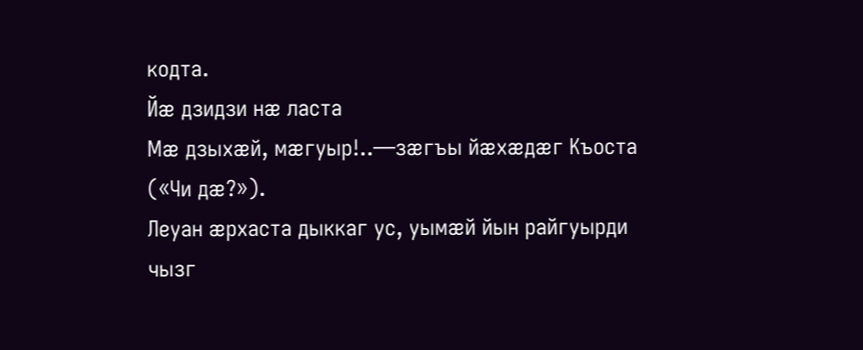кодта.
Йæ дзидзи нæ ласта
Мæ дзыхæй, мæгуыр!..—зæгъы йæхæдæг Къоста («Чи дæ?»).
Леуан æрхаста дыккаг ус, уымæй йын райгуырди чызг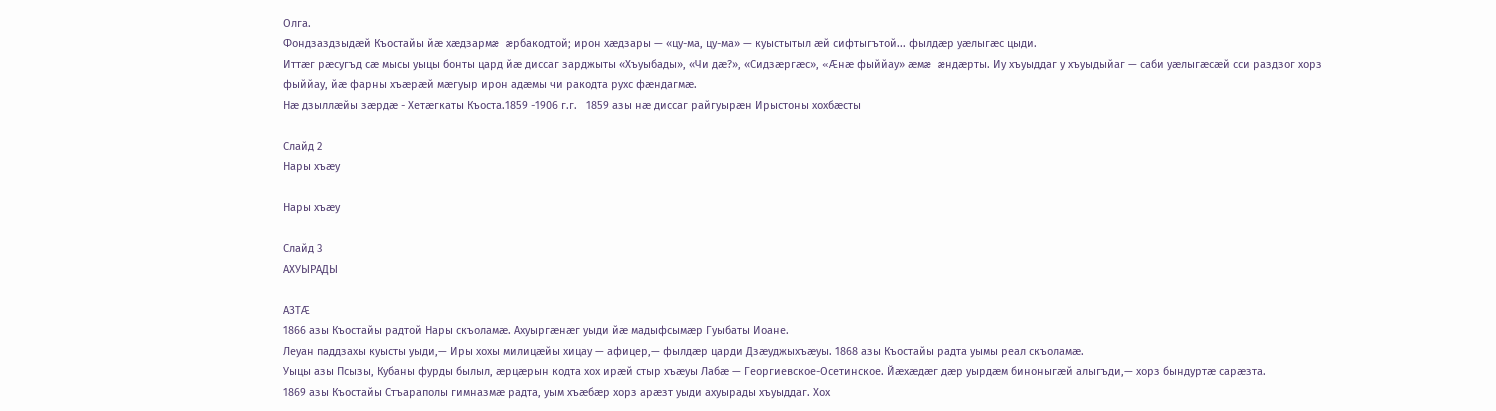Олга.
Фондзаздзыдæй Къостайы йæ хæдзармæ æрбакодтой; ирон хæдзары — «цу-ма, цу-ма» — куыстытыл æй сифтыгътой... фылдæр уæлыгæс цыди.
Иттæг рæсугъд сæ мысы уыцы бонты цард йæ диссаг зарджыты «Хъуыбады», «Чи дæ?», «Сидзæргæс», «Æнæ фыййау» æмæ æндæрты. Иу хъуыддаг у хъуыдыйаг — саби уæлыгæсæй сси раздзог хорз фыййау, йæ фарны хъæрæй мæгуыр ирон адæмы чи ракодта рухс фæндагмæ.
Нæ дзыллæйы зæрдæ - Хетæгкаты Къоста.1859 -1906 г.г.   1859 азы нæ диссаг райгуырæн Ирыстоны хохбæсты

Слайд 2
Нары хъæу

Нары хъæу

Слайд 3
АХУЫРАДЫ

АЗТÆ
1866 азы Къостайы радтой Нары скъоламæ. Ахуыргæнæг уыди йæ мадыфсымæр Гуыбаты Иоане.
Леуан паддзахы куысты уыди,— Иры хохы милицæйы хицау — афицер,— фылдæр царди Дзæуджыхъæуы. 1868 азы Къостайы радта уымы реал скъоламæ.
Уыцы азы Псызы, Кубаны фурды былыл, æрцæрын кодта хох ирæй стыр хъæуы Лабæ — Георгиевское-Осетинское. Йæхæдæг дæр уырдæм биноныгæй алыгъди,— хорз бындуртæ сарæзта.
1869 азы Къостайы Стъараполы гимназмæ радта, уым хъæбæр хорз арæзт уыди ахуырады хъуыддаг. Хох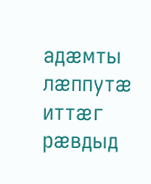адæмты лæппутæ иттæг рæвдыд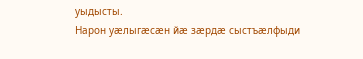уыдысты.
Нарон уæлыгæсæн йæ зæрдæ сыстъæлфыди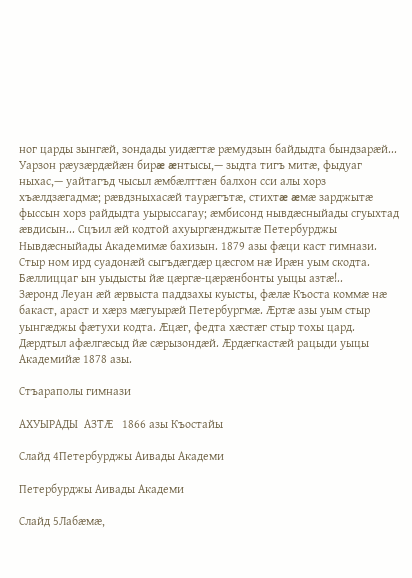ног царды зынгæй, зондады уидæгтæ рæмудзын байдыдта бындзарæй... Уарзон рæузæрдæйæн бирæ æнтысы,— зыдта тигъ митæ, фыдуаг ныхас,— уайтагъд чысыл æмбæлттæн балхон сси алы хорз хъæлдзæгадмæ; рæвдзныхасæй таурæгътæ, стихтæ æмæ зарджытæ фыссын хорз райдыдта уырыссагау; æмбисонд нывдæсныйады сгуыхтад æвдисын... Сцъил æй кодтой ахуыргæнджытæ Петербурджы Нывдæсныйады Академимæ бахизын. 1879 азы фæци каст гимнази. Стыр ном ирд суадонæй сыгъдæгдæр цæсгом нæ Ирæн уым скодта.
Бæллиццаг ын уыдысты йæ цæргæ-цæрæнбонты уыцы азтæ!..
Зæронд Леуан æй æрвыста паддзахы куысты, фæлæ Къоста коммæ нæ бакаст, араст и хæрз мæгуырæй Петербургмæ. Æртæ азы уым стыр уынгæджы фæтухи кодта. Æцæг, федта хæстæг стыр тохы цард. Дæрдтыл афæлгæсыд йæ сæрызондæй. Æрдæгкастæй рацыди уыцы Академийæ 1878 азы.

Стъараполы гимнази

АХУЫРАДЫ  АЗТÆ   1866 азы Къостайы

Слайд 4Петербурджы Аивады Академи

Петербурджы Аивады Академи

Слайд 5Лабæмæ,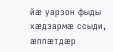йæ уарзон фыды хæдзармæ ссыди, æппæтдæр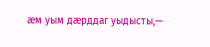æм уым дæрддаг уыдысты,—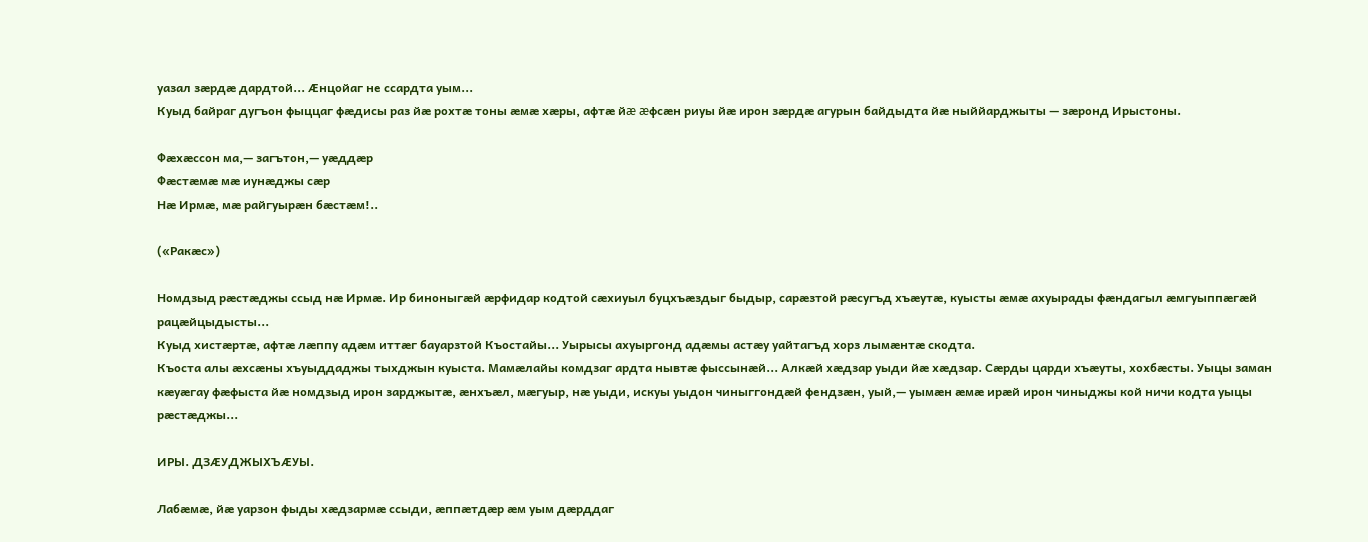уазал зæрдæ дардтой... Æнцойаг не ссардта уым...
Куыд байраг дугъон фыццаг фæдисы раз йæ рохтæ тоны æмæ хæры, афтæ йæ æфсæн риуы йæ ирон зæрдæ агурын байдыдта йæ ныййарджыты — зæронд Ирыстоны.

Фæхæссон ма,— загътон,— уæддæр
Фæстæмæ мæ иунæджы сæр
Нæ Ирмæ, мæ райгуырæн бæстæм!..

(«Ракæс»)

Номдзыд рæстæджы ссыд нæ Ирмæ. Ир биноныгæй æрфидар кодтой сæхиуыл буцхъæздыг быдыр, сарæзтой рæсугъд хъæутæ, куысты æмæ ахуырады фæндагыл æмгуыппæгæй рацæйцыдысты...
Куыд хистæртæ, афтæ лæппу адæм иттæг бауарзтой Къостайы... Уырысы ахуыргонд адæмы астæу уайтагъд хорз лымæнтæ скодта.
Къоста алы æхсæны хъуыддаджы тыхджын куыста. Мамæлайы комдзаг ардта нывтæ фыссынæй... Алкæй хæдзар уыди йæ хæдзар. Сæрды царди хъæуты, хохбæсты. Уыцы заман кæуæгау фæфыста йæ номдзыд ирон зарджытæ, æнхъæл, мæгуыр, нæ уыди, искуы уыдон чиныггондæй фендзæн, уый,— уымæн æмæ ирæй ирон чиныджы кой ничи кодта уыцы рæстæджы...

ИРЫ. ДЗÆУДЖЫХЪÆУЫ.

Лабæмæ, йæ уарзон фыды хæдзармæ ссыди, æппæтдæр æм уым дæрддаг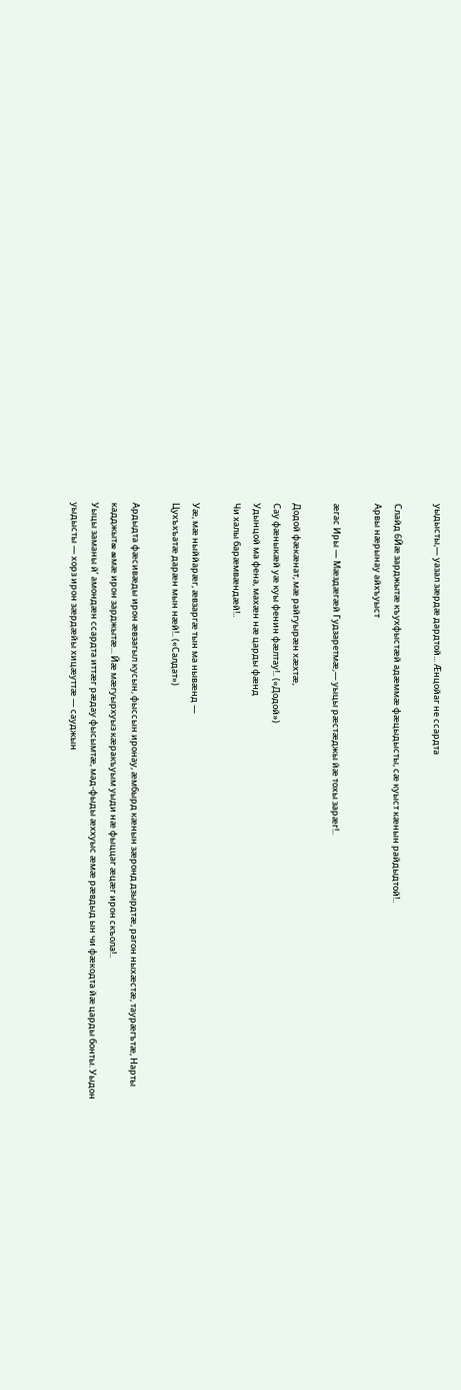уыдысты,— уазал зæрдæ дардтой... Æнцойаг не ссардта

Слайд 6Йæ зарджытæ къухфыстæй адæммæ фæцыдысты, сæ куыст кæнын райдыдтой!..
Арвы нæрынау айхъуыст

æгас Иры — Мæздæгæй Гудзаретмæ,— уыцы рæстæджы йæ тохы зарæг!..

Додой фæкæнат, мæ райгуырæн хæхтæ,
Сау фæныкæй уæ куы фенин фæлтау!.. («Додой»)
Удынцой ма фена, махæн нæ царды фæнд
Чи халы барæмвæндæй!..

Уæ, мæ ныййарæг, æвзаргæ тын ма нывæнд —
Цухъхъатæ дарæн мын нæй!.. («Салдат»)

Ардыдта фæсивæды ирон æвзагыл кусын, фыссын иронау, æмбырд кæнын зæронд дзырдтæ, рагон ныхæстæ, таурæгътæ, Нарты кадджытæ æмæ ирон зарджытæ... Йæ мæгуырхуыз кæракъуым уыди нæ фыццаг æцæг ирон скъола!..
Уыцы заманы й’ амондæн ссардта иттæг рæдау фысымтæ, мад-фыды æххуыс æмæ рæвдыд ын чи фæкодта йæ царды бонты. Уыдон уыдысты — хорз ирон зæрдæйы хицæуттæ — сауджын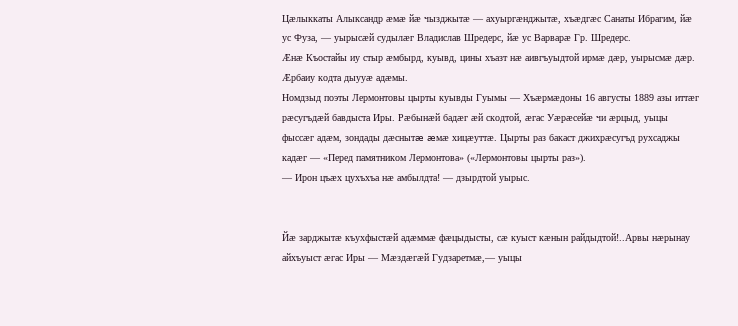Цæлыккаты Алыксандр æмæ йæ чызджытæ — ахуыргæнджытæ, хъæдгæс Санаты Ибрагим, йæ ус Фуза, — уырысæй судылæг Владислав Шредерс, йæ ус Варварæ Гр. Шредерс.
Æнæ Къостайы иу стыр æмбырд, куывд, цины хъазт нæ аивгъуыдтой ирмæ дæр, уырысмæ дæр. Æрбаиу кодта дыууæ адæмы.
Номдзыд поэты Лермонтовы цырты куывды Гуымы — Хъæрмæдоны 16 августы 1889 азы иттæг рæсугъдæй бавдыста Иры. Рæбынæй бадæг æй скодтой, æгас Уæрæсейæ чи æрцыд, уыцы фыссæг адæм, зондады дæснытæ æмæ хицæуттæ. Цырты раз бакаст джихрæсугъд рухсаджы кадæг — «Перед памятником Лермонтова» («Лермонтовы цырты раз»).
— Ирон цъæх цухъхъа нæ амбылдта! — дзырдтой уырыс.


Йæ зарджытæ къухфыстæй адæммæ фæцыдысты, сæ куыст кæнын райдыдтой!..Арвы нæрынау айхъуыст æгас Иры — Мæздæгæй Гудзаретмæ,— уыцы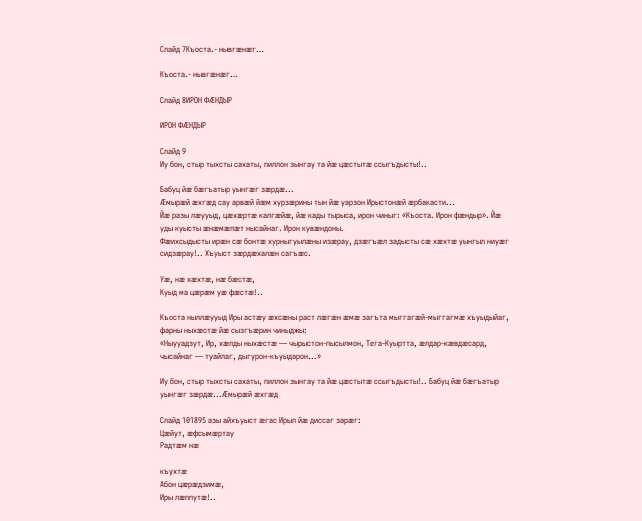Слайд 7Къоста.- нывгæнæг…

Къоста.- нывгæнæг…

Слайд 8ИРОН ФÆНДЫР

ИРОН ФÆНДЫР

Слайд 9
Иу бон, стыр тыхсты сахаты, пиллон зынгау та йæ цæстытæ ссыгъдысты!..

Бабуц йæ бæгъатыр уынгæг зæрдæ...
Æмырæй æхгæд сау арвæй йæм хурзæрины тын йæ уарзон Ирыстонæй æрбакасти...
Йæ разы лæууыд, цæхæртæ калгæйæ, йæ кады тырыса, ирон чиныг: «Къоста. Ирон фæндыр». Йæ уды куысты æнæмæлæт нысайнаг. Ирон кувæндоны.
Фæихсыдысты ирæн сæ бонтæ хурныгуылæны изæрау, дзæгъæл задысты сæ хæхтæ уынгыл ниуæг сидзæрау!.. Хъуыст зæрдæхалæн сагъæс.

Уæ, нæ хæхтæ, нæ бæстæ,
Куыд ма цæрæм уæ фæстæ!..

Къоста ныллæууыд Иры астæу æхсæны раст лæгæн æмæ загъта мыггагæй-мыггагмæ хъуыдыйаг, фарны ныхæстæ йæ сызгъæрин чиныджы:
«Ныууадзут, Ир, хæлды ныхæстæ — чырыстон-пысылмон, Тега-Куыртта, æлдар-кæвдæсард, чысайнаг — туайлаг, дыгурон-къуыдарон...»

Иу бон, стыр тыхсты сахаты, пиллон зынгау та йæ цæстытæ ссыгъдысты!.. Бабуц йæ бæгъатыр уынгæг зæрдæ...Æмырæй æхгæд

Слайд 101895 азы айхъуыст æгас Ирыл йæ диссаг зарæг:
Цæйут, æфсымæртау
Радтæм нæ

къухтæ
Абон цæрæдзимæ,
Иры лæппутæ!..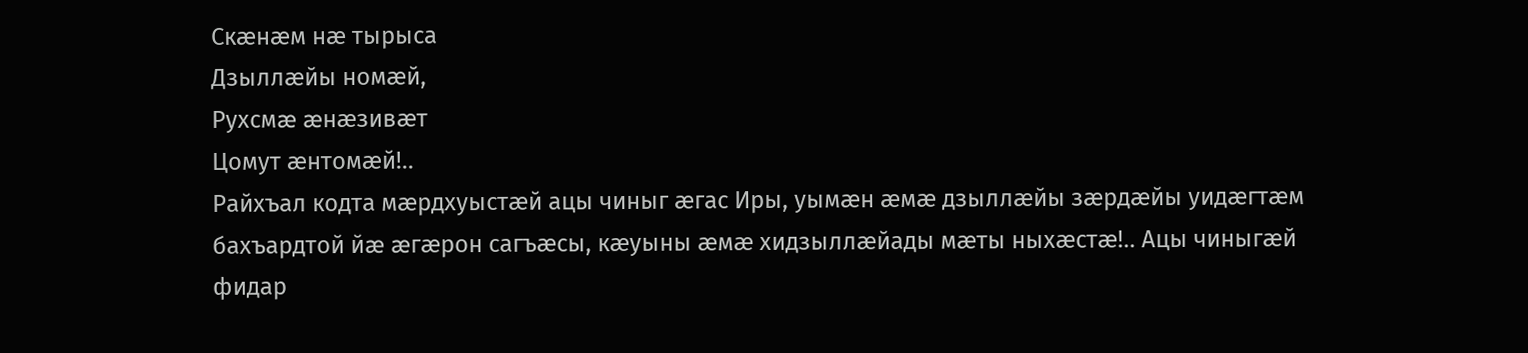Скæнæм нæ тырыса
Дзыллæйы номæй,
Рухсмæ æнæзивæт
Цомут æнтомæй!..
Райхъал кодта мæрдхуыстæй ацы чиныг æгас Иры, уымæн æмæ дзыллæйы зæрдæйы уидæгтæм бахъардтой йæ æгæрон сагъæсы, кæуыны æмæ хидзыллæйады мæты ныхæстæ!.. Ацы чиныгæй фидар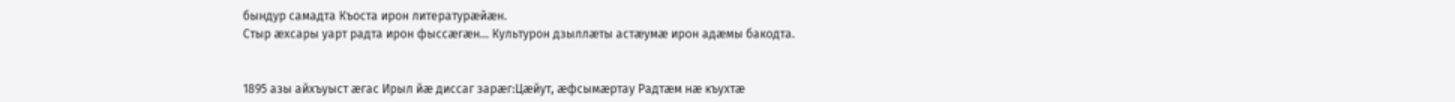бындур самадта Къоста ирон литературæйæн.
Стыр æхсары уарт радта ирон фыссæгæн... Культурон дзыллæты астæумæ ирон адæмы бакодта.


1895 азы айхъуыст æгас Ирыл йæ диссаг зарæг:Цæйут, æфсымæртау Радтæм нæ къухтæ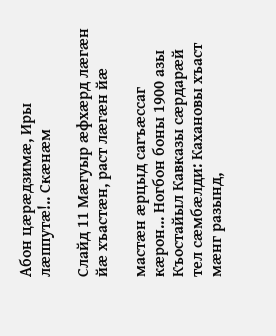Абон цæрæдзимæ, Иры лæппутæ!.. Скæнæм

Слайд 11 Мæгуыр æфхæрд лæгæн йæ хъастæн, раст лæгæн йæ

мастæн æрцыд сагъæссаг кæрон... Ногбон боны 1900 азы Къостайыл Кавказы сæрдарæй тел сæмбæлди: Кахановы хъаст мæнг разынд,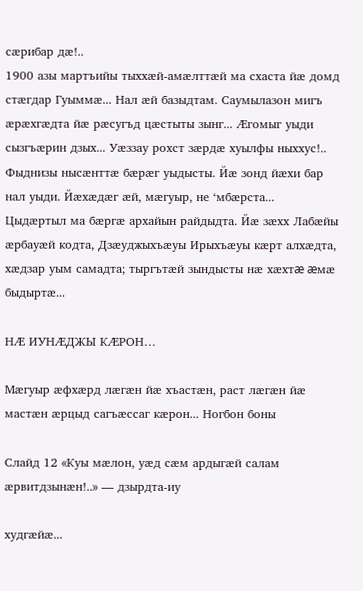сæрибар дæ!..
1900 азы мартъийы тыххæй-амæлттæй ма схаста йæ домд стæгдар Гуыммæ... Нал æй базыдтам. Саумылазон мигъ æрæхгæдта йæ рæсугъд цæстыты зынг... Æгомыг уыди сызгъæрин дзых... Уæззау рохст зæрдæ хуылфы ныххус!..
Фыднизы нысæнттæ бæрæг уыдысты. Йæ зонд йæхи бар нал уыди. Йæхæдæг æй, мæгуыр, не ‘мбæрста...
Цыдæртыл ма бæргæ архайын райдыдта. Йæ зæхх Лабæйы æрбауæй кодта, Дзæуджыхъæуы Ирыхъæуы кæрт алхæдта, хæдзар уым самадта; тыргътæй зындысты нæ хæхтæ æмæ быдыртæ...

НÆ ИУНÆДЖЫ КÆРОН…

Мæгуыр æфхæрд лæгæн йæ хъастæн, раст лæгæн йæ мастæн æрцыд сагъæссаг кæрон... Ногбон боны

Слайд 12 «Куы мæлон, уæд сæм ардыгæй салам æрвитдзынæн!..» — дзырдта-иу

худгæйæ...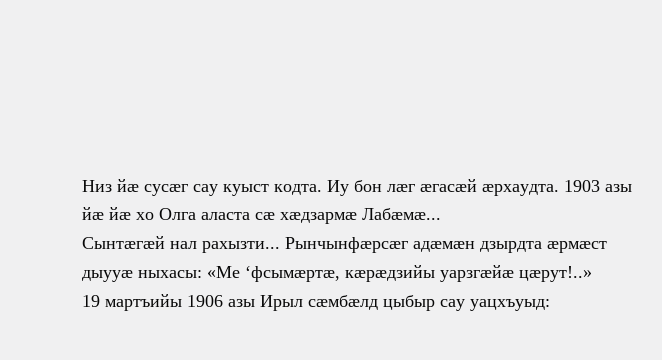Низ йæ сусæг сау куыст кодта. Иу бон лæг æгасæй æрхаудта. 1903 азы йæ йæ хо Олга аласта сæ хæдзармæ Лабæмæ...
Сынтæгæй нал рахызти... Рынчынфæрсæг адæмæн дзырдта æрмæст дыууæ ныхасы: «Ме ‘фсымæртæ, кæрæдзийы уарзгæйæ цæрут!..»
19 мартъийы 1906 азы Ирыл сæмбæлд цыбыр сау уацхъуыд: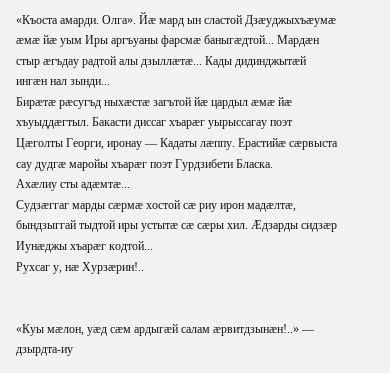«Къоста амарди. Олга». Йæ мард ын сластой Дзæуджыхъæумæ æмæ йæ уым Иры аргъуаны фарсмæ баныгæдтой... Мардæн стыр æгъдау радтой алы дзыллæтæ... Кады дидинджытæй ингæн нал зынди...
Бирæтæ рæсугъд ныхæстæ загътой йæ цардыл æмæ йæ хъуыддæгтыл. Бакасти диссаг хъарæг уырыссагау поэт Цæголты Георги, иронау — Кадаты лæппу. Ерастийæ сæрвыста сау дудгæ маройы хъарæг поэт Гурдзибети Бласка.
Ахæлиу сты адæмтæ...
Судзæггаг марды сæрмæ хостой сæ риу ирон мадæлтæ, бындзыггай тыдтой иры устытæ сæ сæры хил. Æдзарды сидзæр Иунæджы хъарæг кодтой...
Рухсаг у, нæ Хурзæрин!..


«Куы мæлон, уæд сæм ардыгæй салам æрвитдзынæн!..» — дзырдта-иу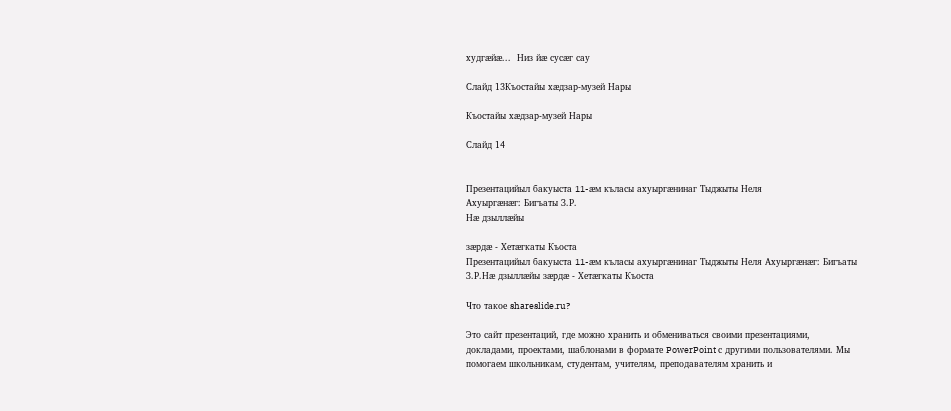худгæйæ...  Низ йæ сусæг сау

Слайд 13Къостайы хæдзар-музей Нары

Къостайы хæдзар-музей Нары

Слайд 14


Презентацийыл бакуыста 11-æм къласы ахуыргæнинаг Тыджыты Неля
Ахуыргæнæг: Бигъаты З.Р.
Нæ дзыллæйы

зæрдæ - Хетæгкаты Къоста
Презентацийыл бакуыста 11-æм къласы ахуыргæнинаг Тыджыты Неля Ахуыргæнæг: Бигъаты З.Р.Нæ дзыллæйы зæрдæ - Хетæгкаты Къоста

Что такое shareslide.ru?

Это сайт презентаций, где можно хранить и обмениваться своими презентациями, докладами, проектами, шаблонами в формате PowerPoint с другими пользователями. Мы помогаем школьникам, студентам, учителям, преподавателям хранить и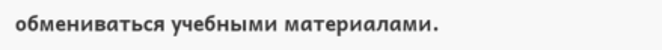обмениваться учебными материалами.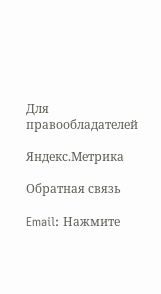Для правообладателей

Яндекс.Метрика

Обратная связь

Email: Нажмите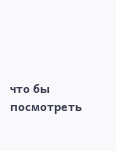что бы посмотреть